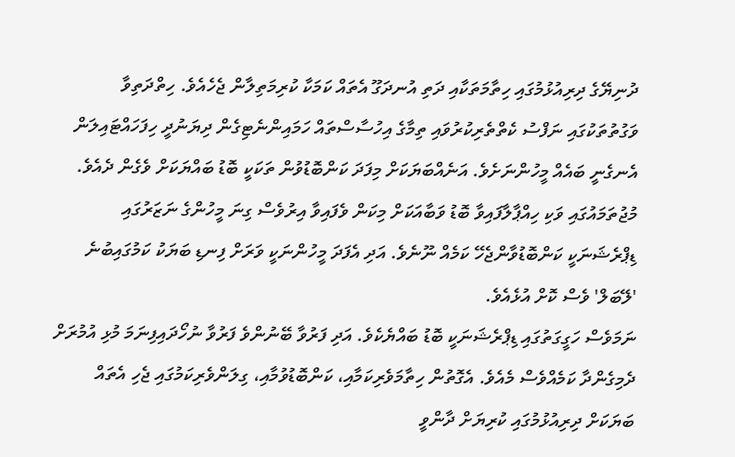ދުނިޔޭގެ ދިރިއުޅުމުގައި ހިތާމަތަކާއި ދަތި އުނދަގޫ އެތައް ކަމަކާ ކުރިމަތިލާން ޖެހެއެވެ. ހިތްދަތިވާ ވަގުތުތަކުގައި ނަފްސު ކެތްތެރިކުރުވައި ތިމާގެ އިހުސާސްތައް ހަމައިންނެޓިގެން ދިޔަނުދީ ހިފަހައްޓައިލަން އެނގެނީ ބައެއް މީހުންނަށެވެ. އަނެއްބަޔަކަށް މިފަދަ ކަންބޮޑުވުން ތަކަކީ ބޮޑު ބައްޔަކަށް ވެގެން ދެއެވެ. މުޖުތަމައުގައި ވަކި ހިއްޕާލާފައިވާ ބޮޑު ވަބާއަކަށް މިކަން ވެފައިވާ އިރުވެސް ގިނަ މީހުންގެ ނަޒަރުގައި ޑިޕްރެޝަނަކީ ކަންބޮޑުވާންޖެހޭ ކަމެއް ނޫނެވެ. އަދި އެފަދަ މީހުންނަކީ ވަރަށް ފިނޑި ބަޔަކު ކަމުގައިބުނެ 'ލޭބަލް' ވެސް ކޮށް އުޅެއެވެ.
ނަމަވެސް ހަގީގަތުގައި ޑިޕްރެޝަނަކީ ބޮޑު ބައްޔެކެވެ. އަދި ފަރުވާ ބޭނުންވެ ފަރުވާ ނުހޯދައިފިނަމަ މުޅި އުމުރަށް ދެމިގެންދާ ކަމެއްވެސް މެއެވެ. އެގޮތުން ހިތާމަވެރިކަމާއި، ކަންބޮޑުވުމާއި، ގިލަންވެރިކަމުގައި ޖެހި އެތައް ބަޔަކަށް ދިރިއުޅުމުގައި ކުރިޔަށް ދާންވީ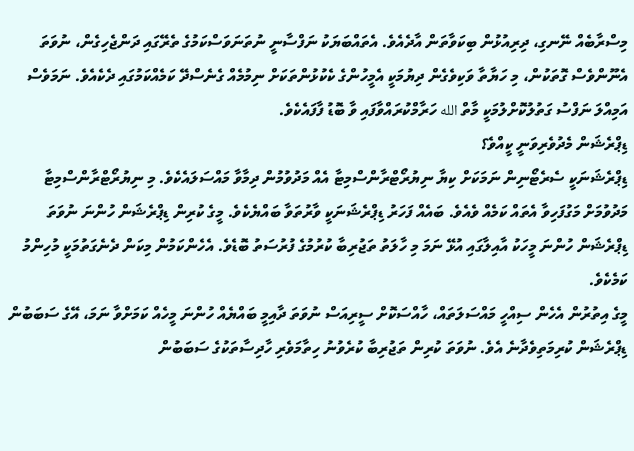މިސްރާބެއް ނޭނގި، ދިރިއުޅުން ބިކަވާތަން އާދެއެވެ. އެތައްބަޔަކު ނަފްސާނީ ނުތަނަވަސްކަމުގެ ތެރޭގައި ދަންޖެހިގެން، ނުވަތަ އެނޫންވެސް ގޮތަކުން، މި ހަޔާތާ ވަކިވެގެން ދިޔުމަކީ އެމީހުންގެ ކެކުޅުންތަކަށް ނިމުމެއް ގެނެސްދޭ ކަމެއްކަމުގައި ދެކެއެވެ. ނަމަވެސް އަމިއްލަ ނަފްސު ގަތުލުކޮށްލުމަކީ މާތް الله ހަރާމްކުރައްވާފައި ވާ ބޮޑު ފާފައެކެވެ.
ޑިޕްރެޝަން މެދުވެރިވަނީ ކީއްވެ؟
ޑިޕްރެޝަނަކީ ސެރެޓޯނިން ނަމަކަށް ކިޔާ ނިޔުރޯޓްރާންސްމިޓާ އެއް މަދުވުމުން ދިމާވާ މައްސަލައެކެވެ. މި ނިޔުރޯޓްރާންސްމިޓާ މަދުވުމަށް މަގުފަހިވާ އެތައް ކަމެއް ވެއެވެ. ބައެއް ފަހަރު ޑިޕްރެޝަނަކީ ވާރުތަވާ ބައްޔެކެވެ. މީގެ ކުރިން ޑިޕްރެޝަން ހުންނަ ނުވަތަ ޑިޕްރެޝަން ހުންނަ މީހަކު އާއިލާގައި އުޅޭ ނަމަ މި ހާލަތު ތަޖުރިބާ ކުރުމުގެ ފުރުސަތު ބޮޑެވެ. އެހެންކަމުން މިކަން ދެނެގަތުމަކީ މުހިންމު ކަމެކެވެ.
މީގެ އިތުރުން އެހެން ސިއްހީ މައްސަލަތައް، ހާއްސަކޮށް ސީރިއަސް ނުވަތަ ދާއިމީ ބައްޔެއް ހުންނަ މީހެއް ކަމަށްވާ ނަމަ، އޭގެ ސަބަބުން ޑިޕްރެޝަން ކުރިމަތިވެދާނެ އެވެ. ނުވަތަ ކުރިން ތަޖުރިބާ ކުރެވުނު ހިތާމަވެރި ހާދިސާތަކުގެ ސަބަބުން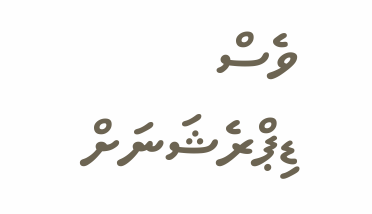ވެސް ޑިޕްރެޝަނަށް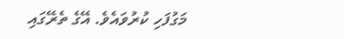މަގުފަހި ކުރުވައެވެ. އޭގެ ތެރޭގައި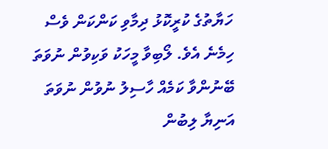ހަޔާތުގެ ކުރީކޮޅު ދިމާވި ކަންކަން ވެސް ހިމެނެ އެވެ. ލޯބިވާ މީހަކު ވަކިވުން ނުވަތަ ބޭނުންވާ ކަމެއް ހާސިލު ނުވުން ނުވަތަ އަނިޔާ ލިބުން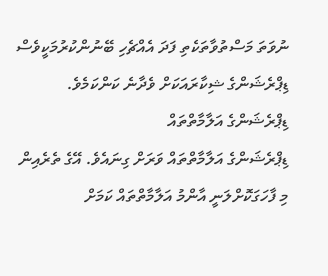ނުވަތަ މަސްތުވާތަކެތި ފަދަ އެއްޗެހި ބޭނުންކުރުމަކީވެސް ޑިޕްރެޝަންގެ ޝިކާރައަކަށް ވެދާނެ ކަންކަމެވެ.
ޑިޕްރެޝަންގެ އަލާމާތްތައް
ޑިޕްރެޝަންގެ އަލާމާތްތައް ވަރަށް ގިނައެވެ. އޭގެ ތެރެއިން މި ފާހަގަކޮށްލަނީ އާންމު އަލާމާތްތައް ކަމަށް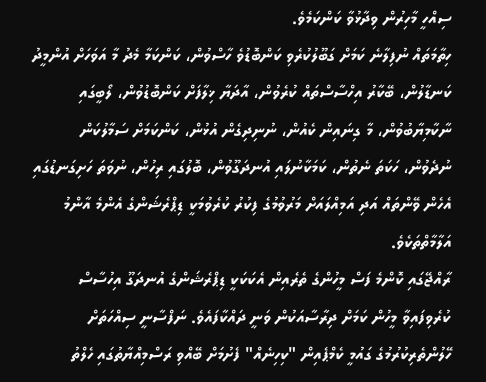ސިއްހީ މާހިރުން ވިދާޅުވާ ކަންކަމެވެ.
ހިތާމަތައް ނުފިލާނެ ކަމަށް ގަބޫލުކުރެވި ކަންބޮޑުވެ ހާސްވުން، ކަންކަމާ މެދު މާ އަވަހަށް އުންމީދު ކަނޑާލުން، ބޭކާރު އިހްސާސްތައް ކުރެވުން، އާދަޔާ ޚިލާފަށް ކަންބޮޑުވުން، ލޯބީގައި ނާކާމިޔާބުވުން، މާ ގިނައިން ކެއުން، ނުނިދިގެން އުޅުން، ކަންކަމަށް ސަމާލުކަން ނުދެވުން، ހަކަތަ ނެތުން، ކަމަކާނުލައި އުނދަގޫވުން، ބޮލުގައި ރިހުން، ނުވަތަ ހަށިގަނޑުގައި އެހެން ވޭންތައް އަދި އަމިއްލައަށް މަރުވުމުގެ ފިކުރު ކުރެވުމަކީ ޑިޕްރެޝަންގެ އެންމެ އާންމު އަލާމާތްތަކެވެ.
ރާއްޖޭގައި ކޮންމެ ފަސް މީހުންގެ ތެރެއިން އެކަކަކީ ޑިޕްރެޝަންގެ އުނދަގޫ އިހުސާސް ކުރެވިފައިވާ މީހުން ކަމަށް ދިރާސާއަކުން ވަނީ ދައްކާފައެވެ. ނަފްސާނީ ސިއްހަތަށް ހޭލުންތެރިކުރުމުގެ ގައުމީ ކެމްޕެއިން "ކިހިނެއް" ފެށުމަށް ބޭއްވި ރަސްމިއްޔާތުގައި ހެލްތު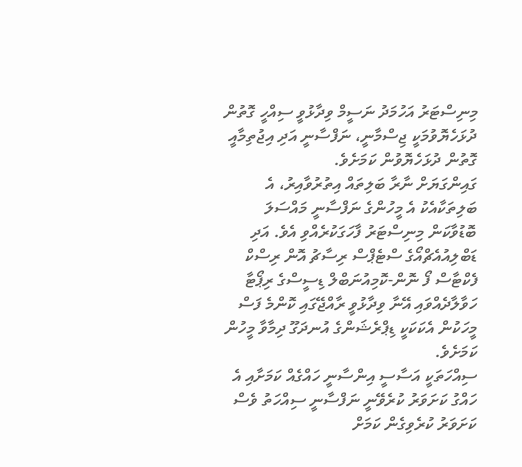މިނިސްޓަރު އަހުމަދު ނަސީމް ވިދާޅުވީ ސިއްހީ ގޮތުން ދުޅަހެޔޮވުމަކީ ޖިސްމާނީ، ނަފްސާނީ އަދި އިޖުތިމާއީ ގޮތުން ދުޅަހެޔޮވުން ކަމަށެވެ.
ގައިންގަޔަށް ނާރާ ބަލިތައް އިތުރުވާއިރު، އެ ބަލިތަކާއެކު އެ މީހުންގެ ނަފްސާނީ މައްސަލަ ބޮޑުވާކަން މިނިސްޓަރު ފާހަގަކުރެއްވި އެވެ. އަދި ޑަބްލިއުއެޗްއޯގެ ސްޓެޕްސް ރިސާޗު އޮން ރިސްކް ފެކްޓާސް ފޯ ނޮން-ކޮމިއުނަބްލް ޑިސީސްގެ ރިޕޯޓާ ހަވާލާދެއްވައި އޭނާ ވިދާޅުވީ ރާއްޖޭގައި ކޮންމެ ފަސް މީހަކުން އެކަކަކީ ޑިޕްރެޝަންގެ އުނދަގޫ ދިމާވާ މީހުން ކަމަށެވެ.
ސިއްހަތަކީ އަސާސީ އިންސާނީ ހައްގެއް ކަމަށާއި އެ ހައްގު ކަށަވަރު ކުރެވޭނީ ނަފްސާނީ ސިއްހަތު ވެސް ކަށަވަރު ކުރެވިގެން ކަމަށް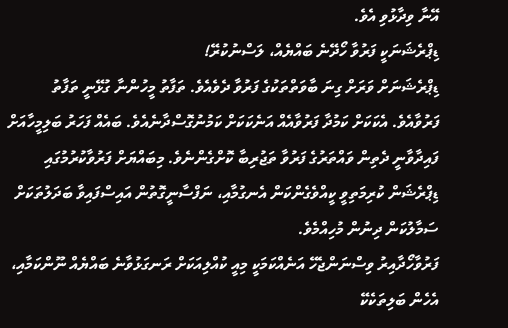އޭނާ ވިދާޅުވި އެވެ.
ޑިޕްރެޝަނަކީ ފަރުވާ ހޯދޭނެ ބައްޔެއް، ލަސްނުކުރޭ!
ޑިޕްރެޝަނަށް ވަރަށް ގިނަ ބާވަތްތަކުގެ ފަރުވާ ދެވެއެވެ. ތަފާތު މީހުންނާ ގުޅޭނީ ތަފާތު ފަރުވާއެވެ. އެކަކަށް ކަމުދާ ފަރުވާއެއް އަނެކަކަށް ކަމުނުގޮސްދާނެއެވެ. ބައެއް ފަހަރު ބަލިމީހާއަށް ފައިދާވާނީ ދެތިން ވައްތަރުގެ ފަރުވާ ތަޖުރިބާ ކޮށްގެންނެވެ. މިބައްޔަށް ފަރުވާކުރުމުގައި ޑިޕްރެޝަން ކުރިމަތިވީ ކީއްވެގެންކަން އެނގުމާއި، ނަފްސާނީގޮތުން އައިސްފައިވާ ބަދަލުތަކަށް ސަމާލުކަން ދިނުން މުހިއްމެވެ.
ފަރުވާހޯދާއިރު ވިސްނަންޖެހޭ އަނެއްކަމަކީ މިއީ ކުއްލިއަކަށް ރަނގަޅުވާނެ ބައްޔެއް ނޫންކަމާއި، އެހެން ބަލިތަކެކޭ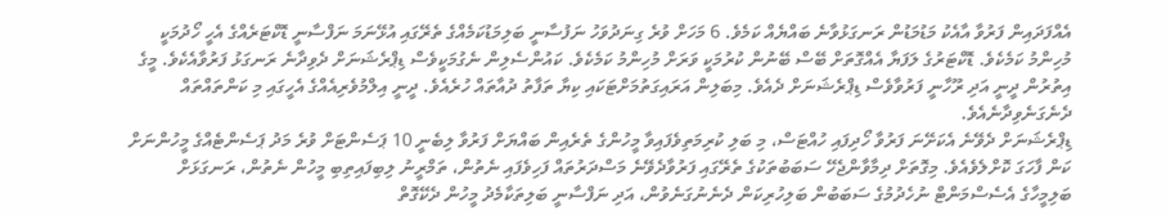އެއްފަދައިން ފަރުވާ އާއެކު މަޑުމަޑުން ރަނގަޅުވާނެ ބައްޔެއް ކަމެވެ. 6 މަހަށް ވުރެ ގިނަދުވަހު ނަފުސާނީ ބަލިމަޑުކަމެއްގެ ތެރޭގައި އުޅޭނަމަ ނަފްސާނީ ޑޮކްޓަރެއްގެ އެހީ ހޯދުމަކީ މުހިންމު ކަމެކެވެ. ޑޮކްޓަރުގެ ލަފަޔާ އެއްގޮތަށް ބޭސް ބޭނުން ކުރުމަކީ ވަރަށް މުހިންމު ކަމެކެވެ. ކައުންސެލިން ނެގުމަކީވެސް ޑިޕްރެޝަނަށް ދެވިދާނެ ރަނގަޅު ފަރުވާއެކެވެ. މީގެ އިތުރުން ދީނީ އަދި ރޫހާނީ ފަރުވާވެސް ޑިޕްރެޝަނަށް ދެއެވެ. މިބަލިން އަރައިގަތުމަށްޓަކައި ކިޔާ ތަފާތު ދުއާތައް ހުރެއެވެ. ދީނީ އިލްމުވެރިއެއްގެ އެހީގައި މި ކަންތައްތައް ދެނެގަނެވިދާނެއެވެ.
ޑިޕްރެޝަނަށް ދެވޭނެ އެކަށޭނަ ފަރުވާ ހޯދިފައި ހުއްޓަސް، މި ބަލި ކުރިމަތިވެފައިވާ މީހުންގެ ތެރެއިން ބައްޔަށް ފަރުވާ ލިބެނީ 10 ޕަސެންޓަށް ވުރެ މަދު ޕަސެންޓެއްގެ މީހުންނަށް ކަން ފާހަގަ ކޮށްލެވެއެވެ. މިގޮތަށް ދިމާވާންޖެހޭ ސަބަބުތަކުގެ ތެރޭގައި ފަރުވާދެވޭނެ މަސްދަރުތައް ފަހިވެފައި ނެތުން، ތަމްރީނު ލިބިފައިތިބި މީހުން ނެތުން، ރަނގަޅަށް ބަލިމީހާގެ އެސެސްމަންޓް ނުހެދުމުގެ ސަބަބުން ބަލިހުރިކަން ދެނެނުގަނެވުން، އަދި ނަފްސާނީ ބަލިތަކާމެދު މީހުން ދެކޭގޮތް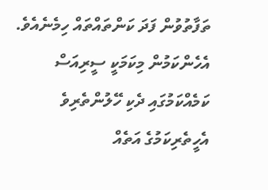ތަފާތުވުން ފަދަ ކަންތައްތައް ހިމެނެއެވެ. އެހެންކަމުން މިކަމަކީ ސީރިއަސް ކަމެއްކަމުގައި ދެކި ހޭލުންތެރިވެ އެހީތެރިކަމުގެ އަތެއް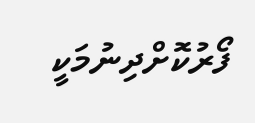ފޯރުކޮށްދިނުމަކީ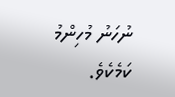ނުހަނު މުހިންމު ކަމެކެވެ.